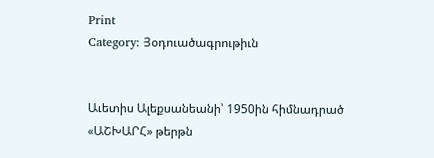Print
Category: Յօդուածագրութիւն


Աւետիս Ալեքսանեանի՝ 1950ին հիմնադրած «ԱՇԽԱՐՀ» թերթն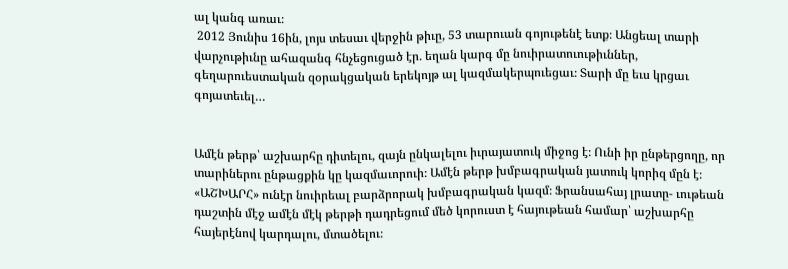ալ կանգ առաւ։
 2012 Յունիս 16ին, լոյս տեսաւ վերջին թիւը, 53 տարուան գոյութենէ ետք։ Անցեալ տարի վարչութիւնը ահազանգ հնչեցուցած էր. եղան կարգ մը նուիրատուութիւններ, գեղարուեստական զօրակցական երեկոյթ ալ կազմակերպուեցաւ։ Տարի մը եւս կրցաւ գոյատեւել…


Ամէն թերթ՝ աշխարհը դիտելու, զայն ընկալելու իւրայատուկ միջոց է։ Ունի իր ընթերցողը, որ տարիներու ընթացքին կը կազմաւորուի։ Ամէն թերթ խմբագրական յատուկ կորիզ մըն է։ «ԱՇԽԱՐՀ» ունէր նուիրեալ բարձրորակ խմբագրական կազմ։ Ֆրանսահայ լրատը- ւութեան դաշտին մէջ ամէն մէկ թերթի դադրեցում մեծ կորուստ է հայութեան համար՝ աշխարհը հայերէնով կարդալու, մտածելու։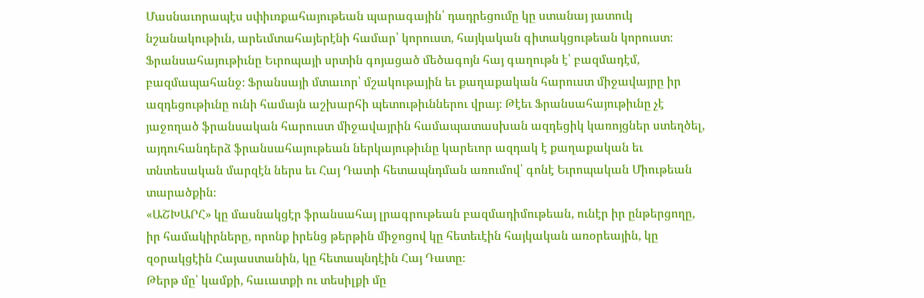Մասնաւորապէս սփիւռքահայութեան պարագային՝ դադրեցումը կը ստանայ յատուկ նշանակութիւն, արեւմտահայերէնի համար՝ կորուստ, հայկական գիտակցութեան կորուստ։
Ֆրանսահայութիւնը Եւրոպայի սրտին գոյացած մեծագոյն հայ գաղութն է՝ բազմադէմ, բազմապահանջ։ Ֆրանսայի մտաւոր՝ մշակութային եւ քաղաքական հարուստ միջավայրը իր ազդեցութիւնը ունի համայն աշխարհի պետութիւններու վրայ։ Թէեւ Ֆրանսահայութիւնը չէ յաջողած ֆրանսական հարուստ միջավայրին համապատասխան ազդեցիկ կառոյցներ ստեղծել, այդուհանդերձ ֆրանսահայութեան ներկայութիւնը կարեւոր ազդակ է քաղաքական եւ տնտեսական մարզէն ներս եւ Հայ Դատի հետապնդման առումով՝ գոնէ Եւրոպական Միութեան տարածքին։
«ԱՇԽԱՐՀ» կը մասնակցէր ֆրանսահայ լրագրութեան բազմադիմութեան, ունէր իր ընթերցողը, իր համակիրները, որոնք իրենց թերթին միջոցով կը հետեւէին հայկական առօրեային, կը զօրակցէին Հայաստանին, կը հետապնդէին Հայ Դատը։
Թերթ մը՝ կամքի, հաւատքի ու տեսիլքի մը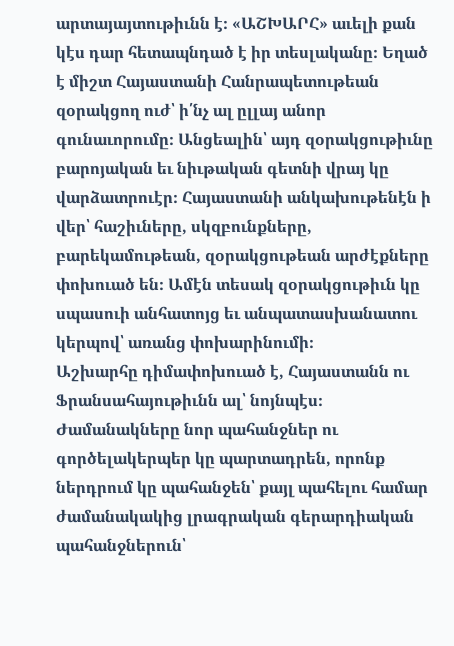արտայայտութիւնն է։ «ԱՇԽԱՐՀ» աւելի քան կէս դար հետապնդած է իր տեսլականը։ Եղած է միշտ Հայաստանի Հանրապետութեան զօրակցող ուժ՝ ի՛նչ ալ ըլլայ անոր գունաւորումը։ Անցեալին՝ այդ զօրակցութիւնը բարոյական եւ նիւթական գետնի վրայ կը վարձատրուէր։ Հայաստանի անկախութենէն ի վեր՝ հաշիւները, սկզբունքները, բարեկամութեան, զօրակցութեան արժէքները փոխուած են։ Ամէն տեսակ զօրակցութիւն կը սպասուի անհատոյց եւ անպատասխանատու կերպով՝ առանց փոխարինումի։
Աշխարհը դիմափոխուած է, Հայաստանն ու Ֆրանսահայութիւնն ալ՝ նոյնպէս։ Ժամանակները նոր պահանջներ ու գործելակերպեր կը պարտադրեն, որոնք ներդրում կը պահանջեն՝ քայլ պահելու համար ժամանակակից լրագրական գերարդիական պահանջներուն՝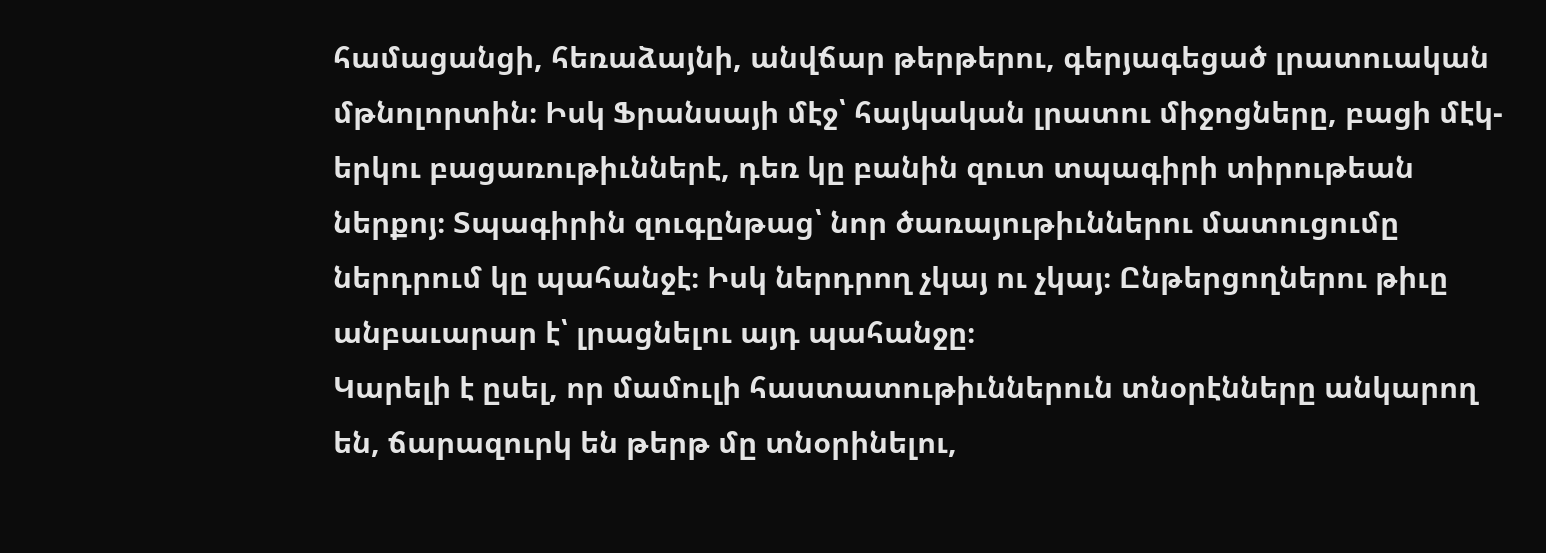համացանցի, հեռաձայնի, անվճար թերթերու, գերյագեցած լրատուական մթնոլորտին։ Իսկ Ֆրանսայի մէջ՝ հայկական լրատու միջոցները, բացի մէկ-երկու բացառութիւններէ, դեռ կը բանին զուտ տպագիրի տիրութեան ներքոյ։ Տպագիրին զուգընթաց՝ նոր ծառայութիւններու մատուցումը ներդրում կը պահանջէ։ Իսկ ներդրող չկայ ու չկայ։ Ընթերցողներու թիւը անբաւարար է՝ լրացնելու այդ պահանջը։
Կարելի է ըսել, որ մամուլի հաստատութիւններուն տնօրէնները անկարող են, ճարազուրկ են թերթ մը տնօրինելու,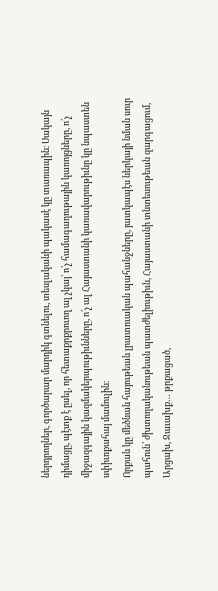ներդրողներ, գործարար մարդիկ գտնելու, տեսլականի պակասէ կը տառապին։ Սակայն դիմացը, պէտք է ըսել, որ հետաքրքրուող ալ չկայ՝ ո՛չ համագաղութային կառոյցները, ո՛չ միջազգային կազմակերպութիւնները, ո՛չ ալ Հայաստանի կառավարութիւնը կը նպաստեն սփիւռքահայ մամուլին։
Որքան կը մեծնան հայութեան լրատուական պահանջները, յատկապէս ներկայի նման սուր պահուն՝ ժխտողականութեան պատժելիութիւն, Հայաստանի տնտեսութեան զարգացում, Արցախ, Ջաւախք… թրքացած,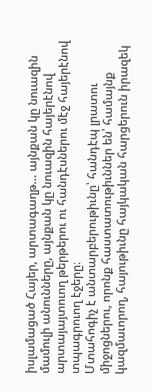իսլամացած Հայեր, արտագաղթ… այնքան կը նուազին մամուլի անունները, այնքան կը նուազին հայերէնով արտայայտուող թերթերու ու հանդէսներու մէջ հայերէնով տպագրուող էջերը։
Մտահոգիչ է անտարբերութիւնը՝ հանդէպ լրատու միջոցներու, որոնք հաստատութիւններ են՝ համայնք կազմաւորող, հայութիւնը հայկական հարցերուն իրազեկ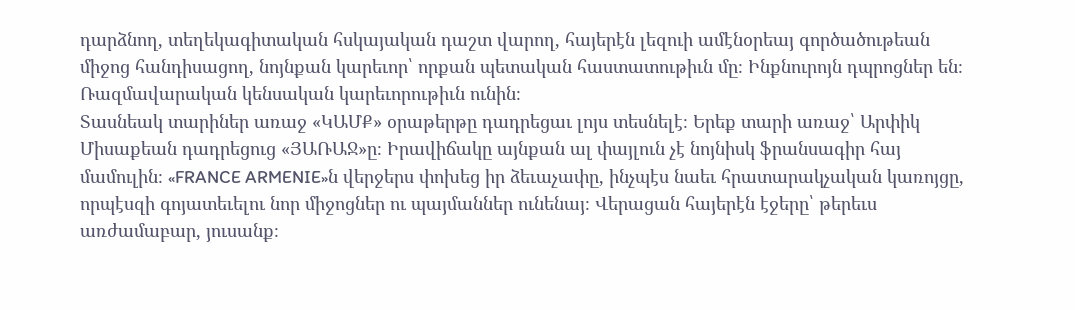դարձնող, տեղեկագիտական հսկայական դաշտ վարող, հայերէն լեզուի ամէնօրեայ գործածութեան միջոց հանդիսացող, նոյնքան կարեւոր՝ որքան պետական հաստատութիւն մը։ Ինքնուրոյն դպրոցներ են։ Ռազմավարական կենսական կարեւորութիւն ունին։
Տասնեակ տարիներ առաջ «ԿԱՄՔ» օրաթերթը դադրեցաւ լոյս տեսնելէ։ Երեք տարի առաջ՝ Արփիկ Միսաքեան դադրեցուց «ՅԱՌԱՋ»ը։ Իրավիճակը այնքան ալ փայլուն չէ նոյնիսկ ֆրանսագիր հայ մամուլին։ «FRANCE ARMENIE»ն վերջերս փոխեց իր ձեւաչափը, ինչպէս նաեւ հրատարակչական կառոյցը, որպէսզի գոյատեւելու նոր միջոցներ ու պայմաններ ունենայ։ Վերացան հայերէն էջերը՝ թերեւս առժամաբար, յուսանք։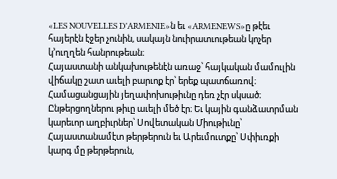«LES NOUVELLES D’ARMENIE»ն եւ «ARMENEWS»ը թէեւ հայերէն էջեր չունին, սակայն նուիրատւութեան կոչեր կ’ուղղեն հանրութեան։
Հայաստանի անկախութենէն առաջ՝ հայկական մամուլին վիճակը շատ աւելի բարւոք էր՝ երեք պատճառով։ Համացանցային յեղափոխութիւնը դեռ չէր սկսած։ Ընթերցողներու թիւը աւելի մեծ էր։ Եւ կային գանձատրման կարեւոր աղբիւրներ՝ Սովետական Միութիւնը՝ Հայաստանամէտ թերթերուն եւ Արեւմուտքը՝ Սփիւռքի կարգ մը թերթերուն,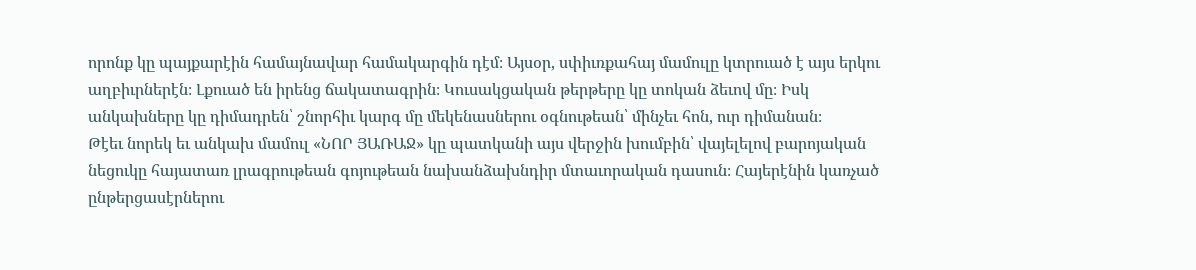որոնք կը պայքարէին համայնավար համակարգին դէմ։ Այսօր, սփիւռքահայ մամուլը կտրուած է այս երկու աղբիւրներէն։ Լքուած են իրենց ճակատագրին։ Կուսակցական թերթերը կը տոկան ձեւով մը։ Իսկ անկախները կը դիմադրեն՝ շնորհիւ կարգ մը մեկենասներու օգնութեան՝ մինչեւ հոն, ուր դիմանան։
Թէեւ նորեկ եւ անկախ մամուլ «ՆՈՐ ՅԱՌԱՋ» կը պատկանի այս վերջին խումբին՝ վայելելով բարոյական նեցուկը հայատառ լրագրութեան գոյութեան նախանձախնդիր մտաւորական դասուն։ Հայերէնին կառչած ընթերցասէրներու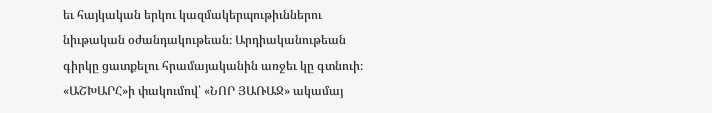եւ հայկական երկու կազմակերպութիւններու նիւթական օժանդակութեան։ Արդիականութեան գիրկը ցատքելու հրամայականին առջեւ կը գտնուի։ «ԱՇԽԱՐՀ»ի փակումով՝ «ՆՈՐ ՅԱՌԱՋ» ակամայ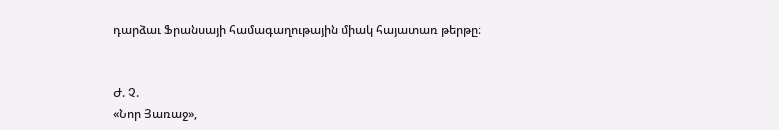դարձաւ Ֆրանսայի համագաղութային միակ հայատառ թերթը։


Ժ. Չ.
«Նոր Յառաջ»,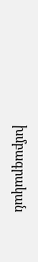խմբագրական